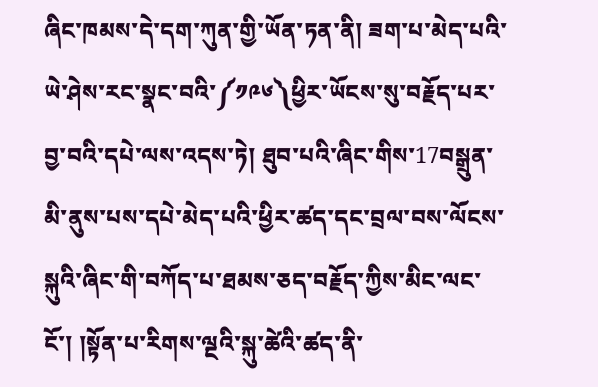ཞིང་ཁམས་དེ་དག་ཀུན་གྱི་ཡོན་ཏན་ནི། ཟག་པ་མེད་པའི་ཡེ་ཤེས་རང་སྣང་བའི་༼༡༩༦༽ཕྱིར་ཡོངས་སུ་བརྗོད་པར་བྱ་བའི་དཔེ་ལས་འདས་ཏེ། ཐུབ་པའི་ཞིང་གིས་17བསྒྲུན་མི་ནུས་པས་དཔེ་མེད་པའི་ཕྱིར་ཚད་དང་བྲལ་བས་ལོངས་སྐུའི་ཞིང་གི་བཀོད་པ་ཐམས་ཅད་བརྗོད་ཀྱིས་མིང་ལང་ངོ་། །སྟོན་པ་རིགས་ལྔའི་སྐུ་ཚེའི་ཚད་ནི་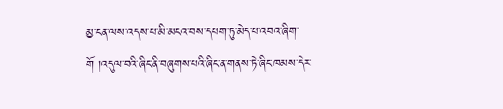མྱ་ངན་ལས་འདས་པ་མི་མངའ་བས་དཔག་ཏུ་མེད་པ་འབའ་ཞིག་གོ །འདུལ་བའི་ཞིང་ནི་བཞུགས་པའི་ཞིང་ན་གནས་ཏེ་ཞིང་ཁམས་དེར་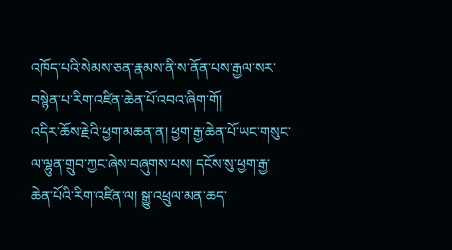འཁོད་པའི་སེམས་ཅན་རྣམས་ནི་ས་ནོན་པས་རྒྱལ་སར་བསྙེན་པ་རིག་འཛིན་ཆེན་པོ་འབའ་ཞིག་གོ།
འདིར་ཆོས་རྗེའི་ཕྱག་མཆན་ན། ཕྱག་རྒྱ་ཆེན་པོ་ཡང་གསུང་ལ་ལྷུན་གྲུབ་ཀྱང་ཞེས་བཞུགས་པས། དངོས་སུ་ཕྱག་རྒྱ་ཆེན་པོའི་རིག་འཛིན་ལ། སྒྱུ་འཕྲུལ་མན་ཆད་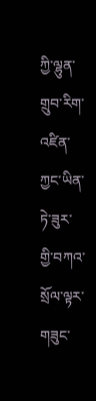ཀྱི་ལྷུན་གྲུབ་རིག་འཛིན་ཀྱང་ཡིན་ཏེ་ཟུར་གྱི་བཀའ་སྲོལ་ལྟར་གཟུང་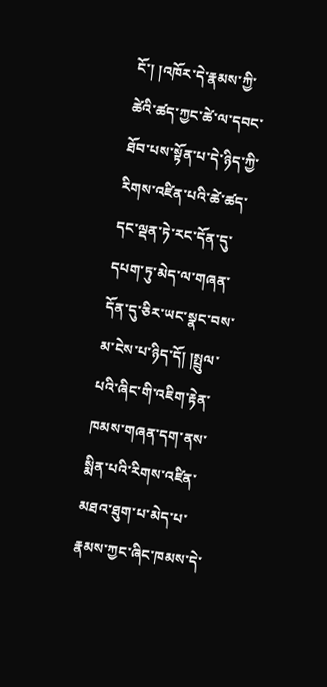ངོ་། །འཁོར་དེ་རྣམས་ཀྱི་ཚེའི་ཚད་ཀྱང་ཚེ་ལ་དབང་ཐོབ་པས་སྟོན་པ་དེ་ཉིད་ཀྱི་རིགས་འཛིན་པའི་ཚེ་ཚད་དང་ལྡན་ཏེ་རང་དོན་དུ་དཔག་ཏུ་མེད་ལ་གཞན་དོན་དུ་ཅིར་ཡང་སྣང་བས་མ་ངེས་པ་ཉིད་དོ། །སྤྲུལ་པའི་ཞིང་གི་འཇིག་རྟེན་ཁམས་གཞན་དག་ནས་སྨིན་པའི་རིགས་འཛིན་མཐའ་ཐུག་པ་མེད་པ་རྣམས་ཀྱང་ཞིང་ཁམས་དེ་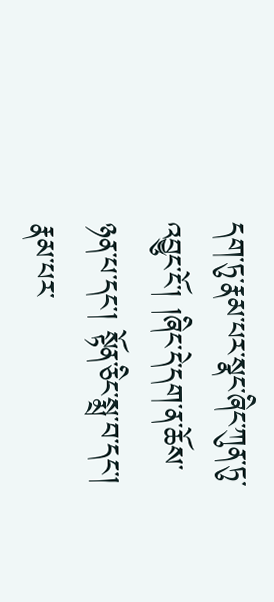དག་ཏུ་རྣམ་པར་སྣང་ཞིང་ཀུན་ཏུ་འབྱུང་ངོ་། །ཞིང་དེ་དག་ན་ཆོས་ཉན་པ་དང་། སྟོན་ཅིང་སྨྲ་བ་དང་། རྣམ་པར་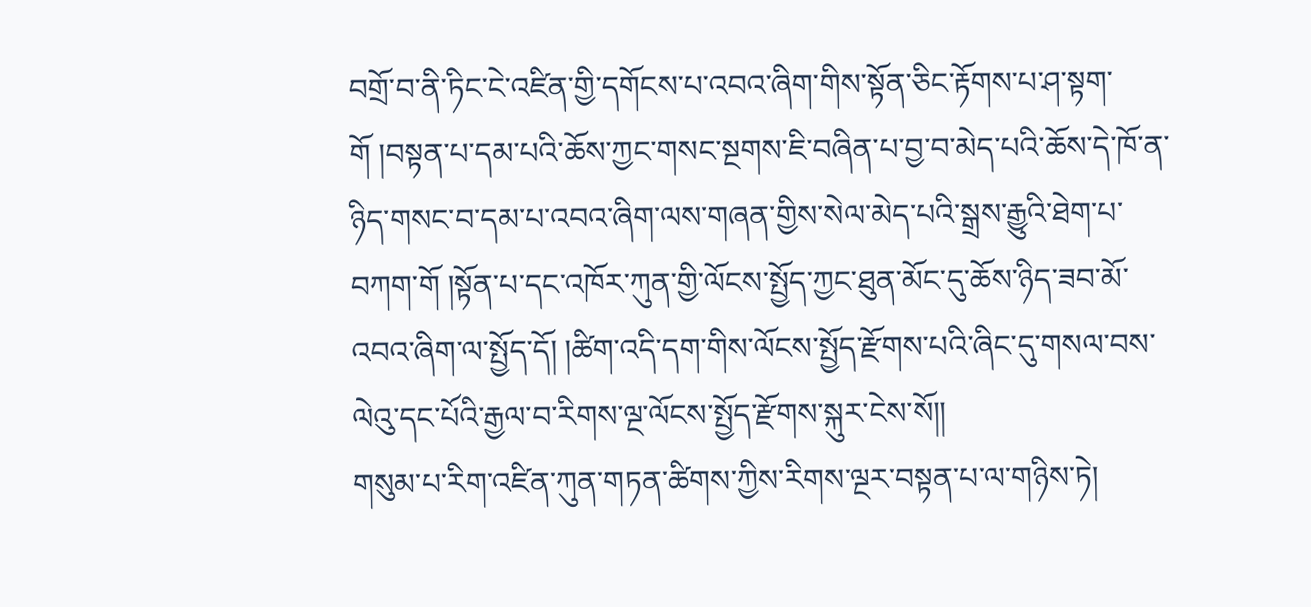བགྲོ་བ་ནི་ཏིང་ངེ་འཛིན་གྱི་དགོངས་པ་འབའ་ཞིག་གིས་སྟོན་ཅིང་རྟོགས་པ་ཤ་སྟག་གོ །བསྟན་པ་དམ་པའི་ཆོས་ཀྱང་གསང་སྔགས་ཇི་བཞིན་པ་བྱ་བ་མེད་པའི་ཆོས་དེ་ཁོ་ན་ཉིད་གསང་བ་དམ་པ་འབའ་ཞིག་ལས་གཞན་གྱིས་སེལ་མེད་པའི་སྒྲས་རྒྱུའི་ཐེག་པ་བཀག་གོ །སྟོན་པ་དང་འཁོར་ཀུན་གྱི་ལོངས་སྤྱོད་ཀྱང་ཐུན་མོང་དུ་ཆོས་ཉིད་ཟབ་མོ་འབའ་ཞིག་ལ་སྤྱོད་དོ། །ཚིག་འདི་དག་གིས་ལོངས་སྤྱོད་རྫོགས་པའི་ཞིང་དུ་གསལ་བས་ལེའུ་དང་པོའི་རྒྱལ་བ་རིགས་ལྔ་ལོངས་སྤྱོད་རྫོགས་སྐུར་ངེས་སོ།།
གསུམ་པ་རིག་འཛིན་ཀུན་གཏན་ཚིགས་ཀྱིས་རིགས་ལྔར་བསྟན་པ་ལ་གཉིས་ཏེ།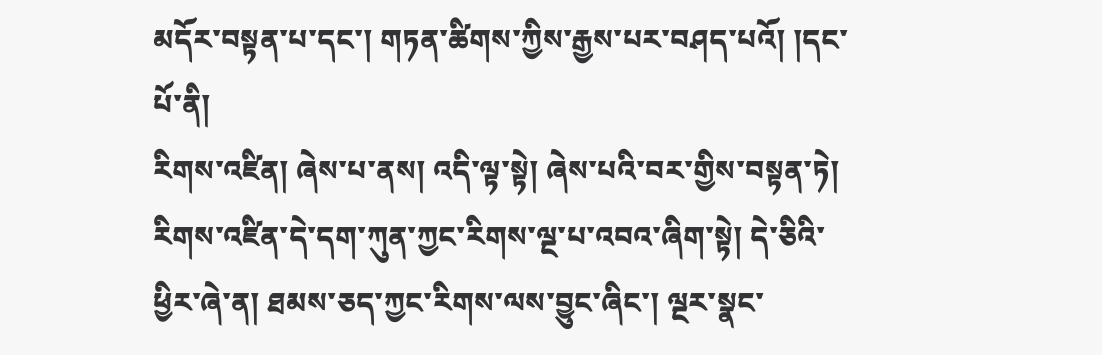མདོར་བསྟན་པ་དང་། གཏན་ཚིགས་ཀྱིས་རྒྱས་པར་བཤད་པའོ། །དང་པོ་ནི།
རིགས་འཛིན། ཞེས་པ་ནས། འདི་ལྟ་སྟེ། ཞེས་པའི་བར་གྱིས་བསྟན་ཏེ།
རིགས་འཛིན་དེ་དག་ཀུན་ཀྱང་རིགས་ལྔ་པ་འབའ་ཞིག་སྟེ། དེ་ཅིའི་ཕྱིར་ཞེ་ན། ཐམས་ཅད་ཀྱང་རིགས་ལས་བྱུང་ཞིང་། ལྔར་སྣང་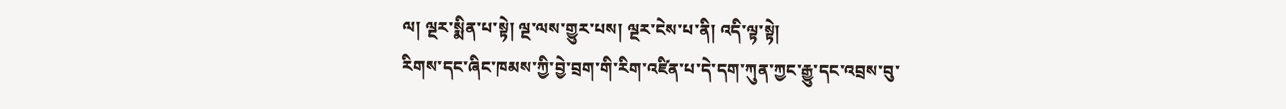ལ། ལྔར་སྨིན་པ་སྟེ། ལྔ་ལས་གྱུར་པས། ལྔར་ངེས་པ་ནི། འདི་ལྟ་སྟེ།
རིགས་དང་ཞིང་ཁམས་ཀྱི་བྱེ་བྲག་གི་རིག་འཛིན་པ་དེ་དག་ཀུན་ཀྱང་རྒྱུ་དང་འབྲས་བུ་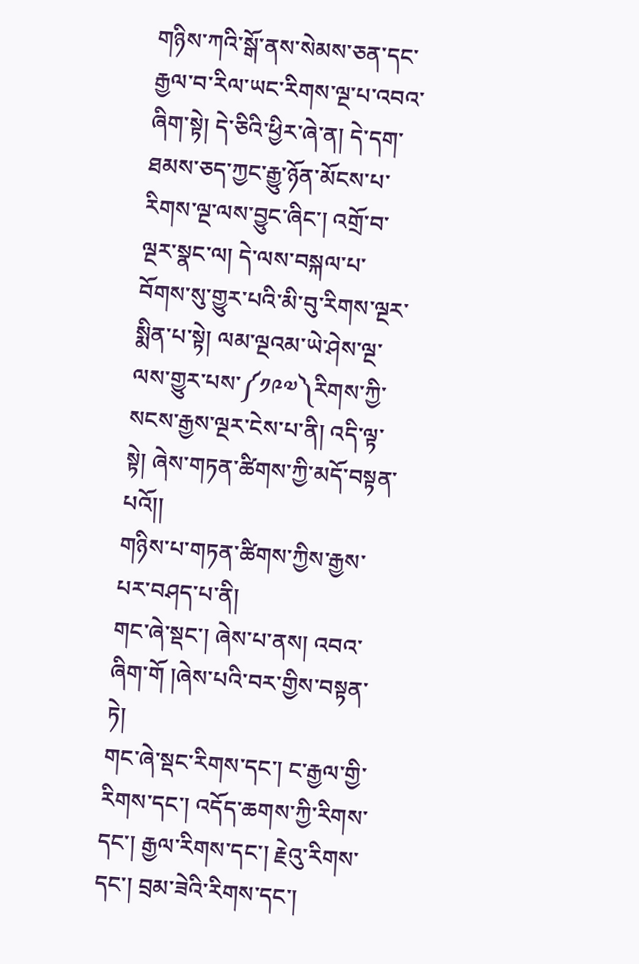གཉིས་ཀའི་སྒོ་ནས་སེམས་ཅན་དང་རྒྱལ་བ་རིལ་ཡང་རིགས་ལྔ་པ་འབའ་ཞིག་སྟེ། དེ་ཅིའི་ཕྱིར་ཞེ་ན། དེ་དག་ཐམས་ཅད་ཀྱང་རྒྱུ་ཉོན་མོངས་པ་རིགས་ལྔ་ལས་བྱུང་ཞིང་། འགྲོ་བ་ལྔར་སྣང་ལ། དེ་ལས་བསྐལ་པ་བོགས་སུ་གྱུར་པའི་མི་བུ་རིགས་ལྔར་སྨིན་པ་སྟེ། ལམ་ལྔའམ་ཡེ་ཤེས་ལྔ་ལས་གྱུར་པས་༼༡༩༧༽རིགས་ཀྱི་སངས་རྒྱས་ལྔར་ངེས་པ་ནི། འདི་ལྟ་སྟེ། ཞེས་གཏན་ཚིགས་ཀྱི་མདོ་བསྟན་པའོ།།
གཉིས་པ་གཏན་ཚིགས་ཀྱིས་རྒྱས་པར་བཤད་པ་ནི།
གང་ཞེ་སྡང་། ཞེས་པ་ནས། འབའ་ཞིག་གོ །ཞེས་པའི་བར་གྱིས་བསྟན་ཏེ།
གང་ཞེ་སྡང་རིགས་དང་། ང་རྒྱལ་གྱི་རིགས་དང་། འདོད་ཆགས་ཀྱི་རིགས་དང་། རྒྱལ་རིགས་དང་། རྗེའུ་རིགས་དང་། བྲམ་ཟེའི་རིགས་དང་།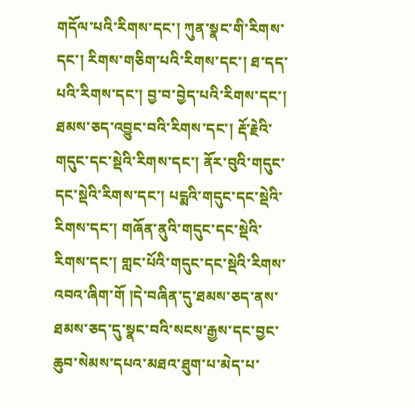གདོལ་པའི་རིགས་དང་། ཀུན་སྣང་གི་རིགས་དང་། རིགས་གཅིག་པའི་རིགས་དང་། ཐ་དད་པའི་རིགས་དང་། བྱ་བ་བྱེད་པའི་རིགས་དང་། ཐམས་ཅད་འབྱུང་བའི་རིགས་དང་། རྡོ་རྗེའི་གདུང་དང་སྡེའི་རིགས་དང་། ནོར་བུའི་གདུང་དང་སྡེའི་རིགས་དང་། པདྨའི་གདུང་དང་སྡེའི་རིགས་དང་། གཞོན་ནུའི་གདུང་དང་སྡེའི་རིགས་དང་། གླང་པོའི་གདུང་དང་སྡེའི་རིགས་འབའ་ཞིག་གོ །དེ་བཞིན་དུ་ཐམས་ཅད་ནས་ཐམས་ཅད་དུ་སྣང་བའི་སངས་རྒྱས་དང་བྱང་ཆུབ་སེམས་དཔའ་མཐའ་ཐུག་པ་མེད་པ་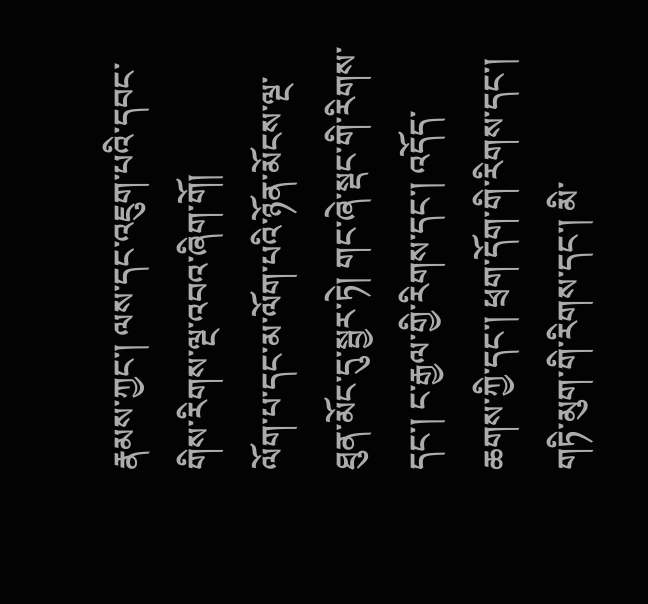རྣམས་ཀྱང་། ལས་དང་འཇུག་པའི་དབང་གིས་རིགས་ལྔ་འབའ་ཞིག་གོ།
ལོག་པ་དང་མ་ལོག་པའི་ཉོན་མོངས་ལྔ་ཐུན་མོང་དུ་སྦྱར་ཏེ། གང་ཞེ་སྡང་གི་རིགས་དང་། ང་རྒྱལ་གྱི་རིགས་དང་། འདོད་ཆགས་ཀྱི་དང་། ཕྲག་དོག་གི་རིགས་དང་། གཏི་མུག་གི་རིགས་དང་། མི་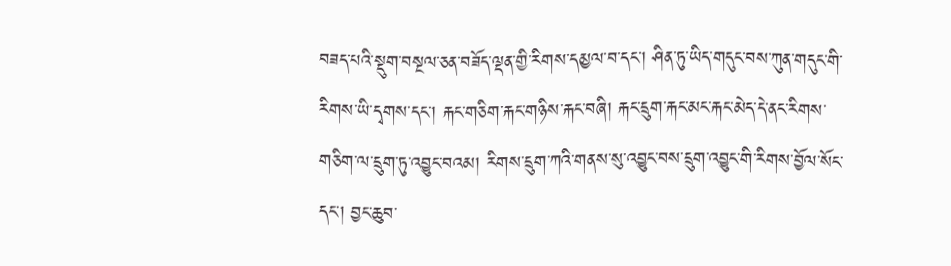བཟད་པའི་སྡུག་བསྔལ་ཅན་བཟོད་ལྡན་གྱི་རིགས་དམྱལ་བ་དང་། ཤིན་ཏུ་ཡིད་གདུང་བས་ཀུན་གདུང་གི་རིགས་ཡི་དྭགས་དང་། རྐང་གཅིག་རྐང་གཉིས་རྐང་བཞི། རྐང་དྲུག་རྐང་མང་རྐང་མེད་དེ་ནང་རིགས་གཅིག་ལ་དྲུག་ཏུ་འབྱུང་བའམ། རིགས་དྲུག་ཀའི་གནས་སུ་འབྱུང་བས་དྲུག་འབྱུང་གི་རིགས་བྱོལ་སོང་དང་། བྱང་ཆུབ་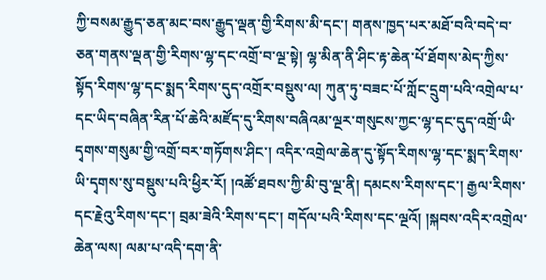ཀྱི་བསམ་རྒྱུད་ཅན་མང་བས་རྒྱུད་ལྡན་གྱི་རིགས་མི་དང་། གནས་ཁྱད་པར་མཐོ་བའི་བདེ་བ་ཅན་གནས་ལྡན་གྱི་རིགས་ལྷ་དང་འགྲོ་བ་ལྔ་སྟེ། ལྷ་མིན་ནི་ཤིང་རྟ་ཆེན་པོ་ཐོགས་མེད་ཀྱིས་སྟོད་རིགས་ལྷ་དང་སྨད་རིགས་དུད་འགྲོར་བསྡུས་ལ། ཀུན་ཏུ་བཟང་པོ་ཀློང་དྲུག་པའི་འགྲེལ་པ་དང་ཡིད་བཞིན་རིན་པོ་ཆེའི་མཛོད་དུ་རིགས་བཞིའམ་ལྔར་གསུངས་ཀྱང་ལྷ་དང་དུད་འགྲོ་ཡི་དྭགས་གསུམ་གྱི་འགྲོ་བར་གཏོགས་ཤིང་། འདིར་འགྲེལ་ཆེན་དུ་སྟོད་རིགས་ལྷ་དང་སྨད་རིགས་ཡི་དྭགས་སུ་བསྡུས་པའི་ཕྱིར་རོ། །འཚོ་ཐབས་ཀྱི་མི་བུ་ལྔ་ནི། དམངས་རིགས་དང་། རྒྱལ་རིགས་དང་རྗེའུ་རིགས་དང་། བྲམ་ཟེའི་རིགས་དང་། གདོལ་པའི་རིགས་དང་ལྔའོ། །སྐབས་འདིར་འགྲེལ་ཆེན་ལས། ལམ་པ་འདི་དག་ནི་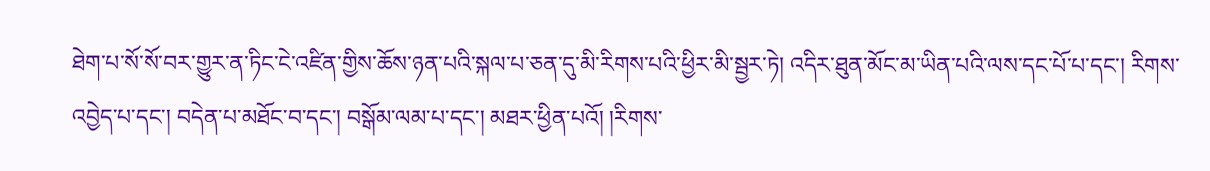ཐེག་པ་སོ་སོ་བར་གྱུར་ན་ཏིང་ངེ་འཛིན་གྱིས་ཆོས་ཉན་པའི་སྐལ་པ་ཅན་དུ་མི་རིགས་པའི་ཕྱིར་མི་སྦྱར་ཏེ། འདིར་ཐུན་མོང་མ་ཡིན་པའི་ལས་དང་པོ་པ་དང་། རིགས་འབྱེད་པ་དང་། བདེན་པ་མཐོང་བ་དང་། བསྒོམ་ལམ་པ་དང་། མཐར་ཕྱིན་པའོ། །རིགས་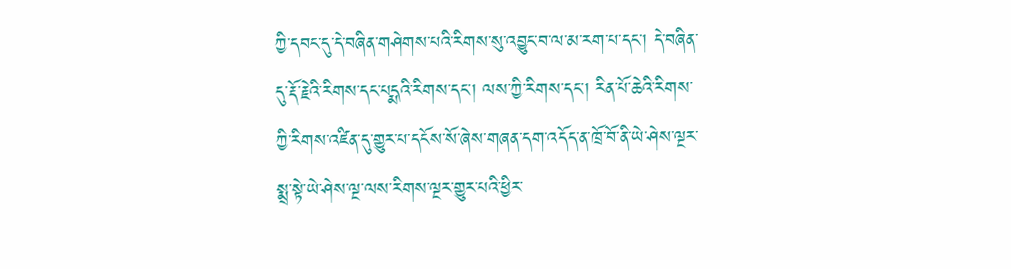ཀྱི་དབང་དུ་དེ་བཞིན་གཤེགས་པའི་རིགས་སུ་འབྱུང་བ་ལ་མ་རག་པ་དང་། དེ་བཞིན་དུ་རྡོ་རྗེའི་རིགས་དང་པདྨའི་རིགས་དང་། ལས་ཀྱི་རིགས་དང་། རིན་པོ་ཆེའི་རིགས་ཀྱི་རིགས་འཛིན་དུ་གྱུར་པ་དངོས་སོ་ཞེས་གཞན་དག་འདོད་ན་ཁྲོ་བོ་ནི་ཡེ་ཤེས་ལྔར་སྨྲ་སྟེ་ཡེ་ཤེས་ལྔ་ལས་རིགས་ལྔར་གྱུར་པའི་ཕྱིར་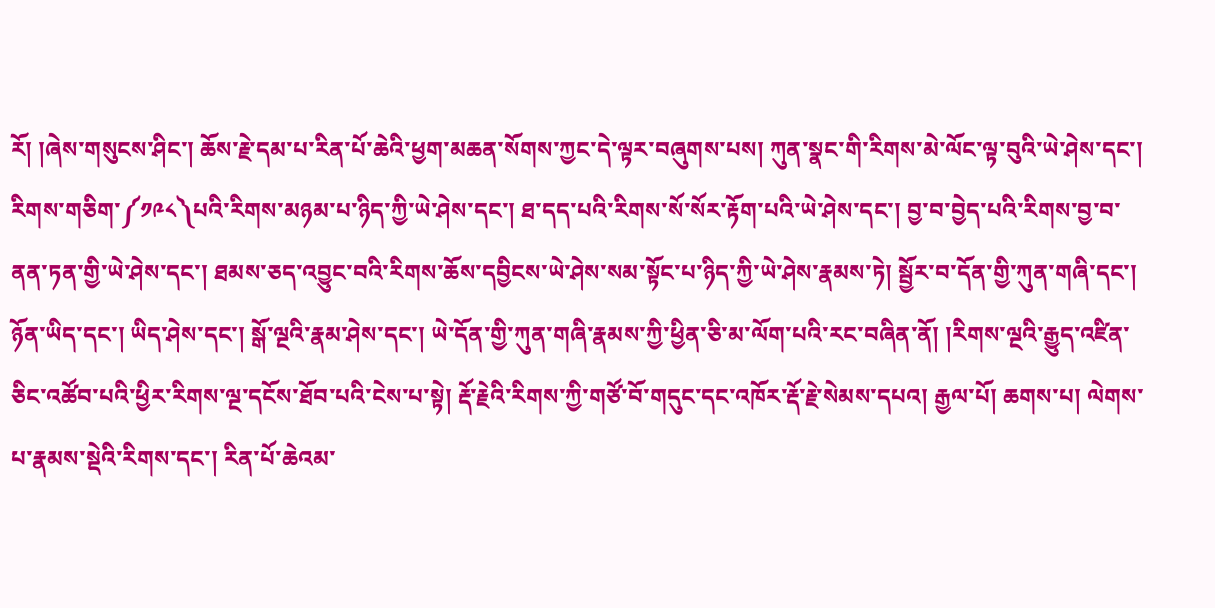རོ། །ཞེས་གསུངས་ཤིང་། ཆོས་རྗེ་དམ་པ་རིན་པོ་ཆེའི་ཕྱག་མཆན་སོགས་ཀྱང་དེ་ལྟར་བཞུགས་པས། ཀུན་སྣང་གི་རིགས་མེ་ལོང་ལྟ་བུའི་ཡེ་ཤེས་དང་། རིགས་གཅིག་༼༡༩༨༽པའི་རིགས་མཉམ་པ་ཉིད་ཀྱི་ཡེ་ཤེས་དང་། ཐ་དད་པའི་རིགས་སོ་སོར་རྟོག་པའི་ཡེ་ཤེས་དང་། བྱ་བ་བྱེད་པའི་རིགས་བྱ་བ་ནན་ཏན་གྱི་ཡེ་ཤེས་དང་། ཐམས་ཅད་འབྱུང་བའི་རིགས་ཆོས་དབྱིངས་ཡེ་ཤེས་སམ་སྟོང་པ་ཉིད་ཀྱི་ཡེ་ཤེས་རྣམས་ཏེ། སྦྱོར་བ་དོན་གྱི་ཀུན་གཞི་དང་། ཉོན་ཡིད་དང་། ཡིད་ཤེས་དང་། སྒོ་ལྔའི་རྣམ་ཤེས་དང་། ཡེ་དོན་གྱི་ཀུན་གཞི་རྣམས་ཀྱི་ཕྱིན་ཅི་མ་ལོག་པའི་རང་བཞིན་ནོ། །རིགས་ལྔའི་རྒྱུད་འཛིན་ཅིང་འཚོབ་པའི་ཕྱིར་རིགས་ལྔ་དངོས་ཐོབ་པའི་ངེས་པ་སྟེ། རྡོ་རྗེའི་རིགས་ཀྱི་གཙོ་བོ་གདུང་དང་འཁོར་རྡོ་རྗེ་སེམས་དཔའ། རྒྱལ་པོ། ཆགས་པ། ལེགས་པ་རྣམས་སྡེའི་རིགས་དང་། རིན་པོ་ཆེའམ་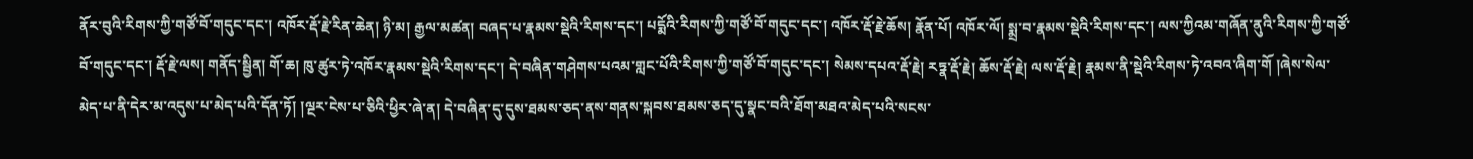ནོར་བུའི་རིགས་ཀྱི་གཙོ་བོ་གདུང་དང་། འཁོར་རྡོ་རྗེ་རིན་ཆེན། ཉི་མ། རྒྱལ་མཚན། བཞད་པ་རྣམས་སྡེའི་རིགས་དང་། པདྨོའི་རིགས་ཀྱི་གཙོ་བོ་གདུང་དང་། འཁོར་རྡོ་རྗེ་ཆོས། རྣོན་པོ། འཁོར་ལོ། སྨྲ་བ་རྣམས་སྡེའི་རིགས་དང་། ལས་ཀྱིའམ་གཞོན་ནུའི་རིགས་ཀྱི་གཙོ་བོ་གདུང་དང་། རྡོ་རྗེ་ལས། གནོད་སྦྱིན། གོ་ཆ། ཁུ་ཚུར་ཏེ་འཁོར་རྣམས་སྡེའི་རིགས་དང་། དེ་བཞིན་གཤེགས་པའམ་གླང་པོའི་རིགས་ཀྱི་གཙོ་བོ་གདུང་དང་། སེམས་དཔའ་རྡོ་རྗེ། རཏྣ་རྡོ་རྗེ། ཆོས་རྡོ་རྗེ། ལས་རྡོ་རྗེ། རྣམས་ནི་སྡེའི་རིགས་ཏེ་འབའ་ཞིག་གོ །ཞེས་སེལ་མེད་པ་ནི་དེར་མ་འདུས་པ་མེད་པའི་དོན་ཏོ། །ལྔར་ངེས་པ་ཅིའི་ཕྱིར་ཞེ་ན། དེ་བཞིན་དུ་དུས་ཐམས་ཅད་ནས་གནས་སྐབས་ཐམས་ཅད་དུ་སྣང་བའི་ཐོག་མཐའ་མེད་པའི་སངས་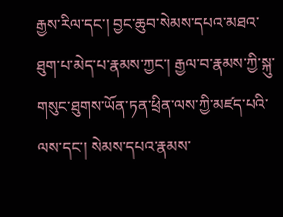རྒྱས་རིལ་དང་། བྱང་ཆུབ་སེམས་དཔའ་མཐའ་ཐུག་པ་མེད་པ་རྣམས་ཀྱང་། རྒྱལ་བ་རྣམས་ཀྱི་སྐུ་གསུང་ཐུགས་ཡོན་ཏན་ཕྲིན་ལས་ཀྱི་མཛད་པའི་ལས་དང་། སེམས་དཔའ་རྣམས་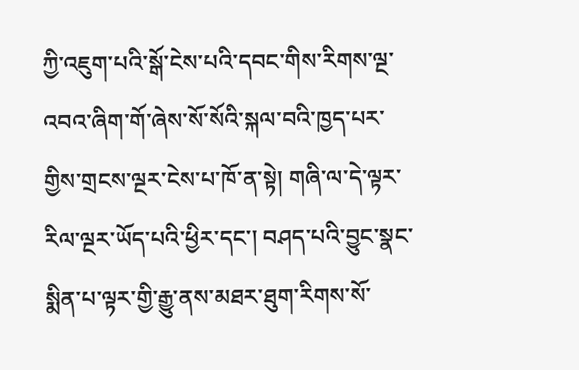ཀྱི་འཇུག་པའི་སྒོ་ངེས་པའི་དབང་གིས་རིགས་ལྔ་འབའ་ཞིག་གོ་ཞེས་སོ་སོའི་སྐལ་བའི་ཁྱད་པར་གྱིས་གྲངས་ལྔར་ངེས་པ་ཁོ་ན་སྟེ། གཞི་ལ་དེ་ལྟར་རིལ་ལྔར་ཡོད་པའི་ཕྱིར་དང་། བཤད་པའི་བྱུང་སྣང་སྨིན་པ་ལྟར་གྱི་རྒྱུ་ནས་མཐར་ཐུག་རིགས་སོ་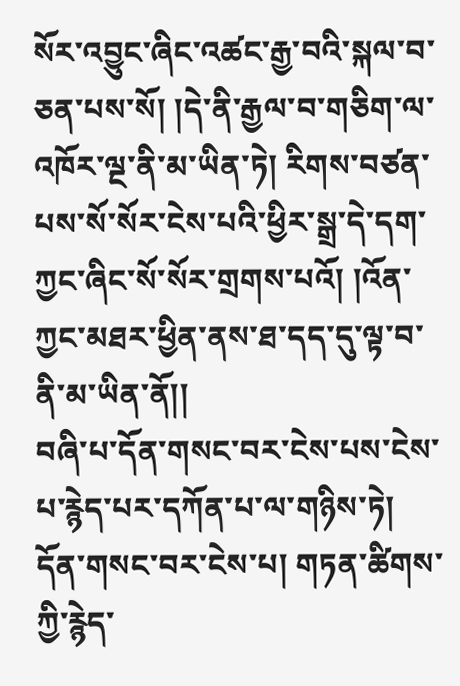སོར་འབྱུང་ཞིང་འཚང་རྒྱ་བའི་སྐལ་བ་ཅན་པས་སོ། །དེ་ནི་རྒྱལ་བ་གཅིག་ལ་འཁོར་ལྔ་ནི་མ་ཡིན་ཏེ། རིགས་བཙན་པས་སོ་སོར་ངེས་པའི་ཕྱིར་སྒྲ་དེ་དག་ཀྱང་ཞིང་སོ་སོར་གྲགས་པའོ། །འོན་ཀྱང་མཐར་ཕྱིན་ནས་ཐ་དད་དུ་ལྟ་བ་ནི་མ་ཡིན་ནོ།།
བཞི་པ་དོན་གསང་བར་ངེས་པས་ངེས་པ་རྙེད་པར་དཀོན་པ་ལ་གཉིས་ཏེ། དོན་གསང་བར་ངེས་པ། གཏན་ཚིགས་ཀྱི་རྙེད་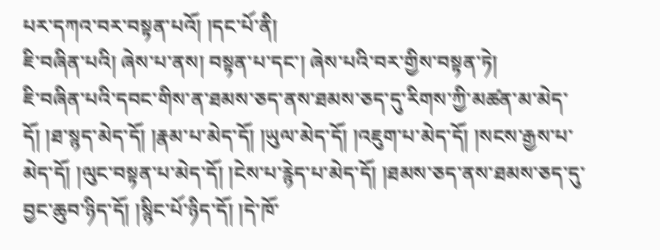པར་དཀའ་བར་བསྟན་པའོ། །དང་པོ་ནི།
ཇི་བཞིན་པའི། ཞེས་པ་ནས། བསྟན་པ་དང་། ཞེས་པའི་བར་གྱིས་བསྟན་ཏེ།
ཇི་བཞིན་པའི་དབང་གིས་ན་ཐམས་ཅད་ནས་ཐམས་ཅད་དུ་རིགས་ཀྱི་མཚན་མ་མེད་དོ། །ཐ་སྙད་མེད་དོ། །རྣམ་པ་མེད་དོ། །ཡུལ་མེད་དོ། །འཇུག་པ་མེད་དོ། །སངས་རྒྱས་པ་མེད་དོ། །ལུང་བསྟན་པ་མེད་དོ། །ངེས་པ་རྙེད་པ་མེད་དོ། །ཐམས་ཅད་ནས་ཐམས་ཅད་དུ་བྱང་ཆུབ་ཉིད་དོ། །སྙིང་པོ་ཉིད་དོ། །དེ་ཁོ་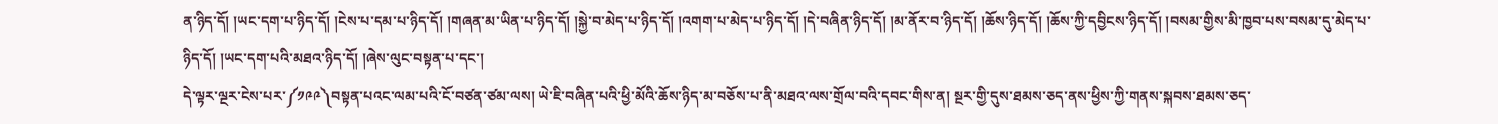ན་ཉིད་དོ། །ཡང་དག་པ་ཉིད་དོ། །ངེས་པ་དམ་པ་ཉིད་དོ། །གཞན་མ་ཡིན་པ་ཉིད་དོ། །སྐྱེ་བ་མེད་པ་ཉིད་དོ། །འགག་པ་མེད་པ་ཉིད་དོ། །དེ་བཞིན་ཉིད་དོ། །མ་ནོར་བ་ཉིད་དོ། །ཆོས་ཉིད་དོ། །ཆོས་ཀྱི་དབྱིངས་ཉིད་དོ། །བསམ་གྱིས་མི་ཁྱབ་པས་བསམ་དུ་མེད་པ་ཉིད་དོ། །ཡང་དག་པའི་མཐའ་ཉིད་དོ། །ཞེས་ལུང་བསྟན་པ་དང་།
དེ་ལྟར་ལྔར་ངེས་པར་༼༡༩༩༽བསྟན་པའང་ལམ་པའི་ངོ་བཙན་ཙམ་ལས། ཡེ་ཇི་བཞིན་པའི་ཕྱི་མོའི་ཆོས་ཉིད་མ་བཅོས་པ་ནི་མཐའ་ལས་གྲོལ་བའི་དབང་གིས་ན། སྔར་གྱི་དུས་ཐམས་ཅད་ནས་ཕྱིས་ཀྱི་གནས་སྐབས་ཐམས་ཅད་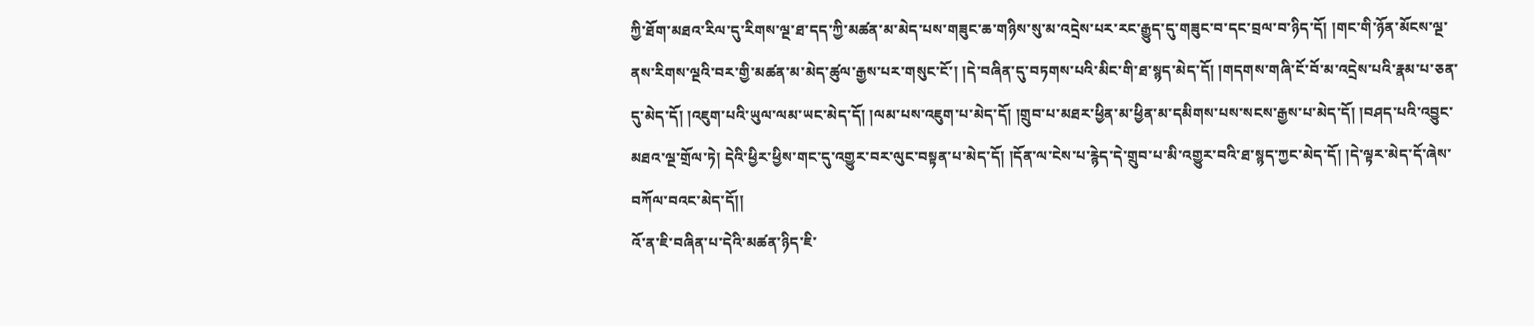ཀྱི་ཐོག་མཐའ་རིལ་དུ་རིགས་ལྔ་ཐ་དད་ཀྱི་མཚན་མ་མེད་པས་གཟུང་ཆ་གཉིས་སུ་མ་འདྲེས་པར་རང་རྒྱུད་དུ་གཟུང་བ་དང་བྲལ་བ་ཉིད་དོ། །གང་གི་ཉོན་མོངས་ལྔ་ནས་རིགས་ལྔའི་བར་གྱི་མཚན་མ་མེད་ཚུལ་རྒྱས་པར་གསུང་ངོ་། །དེ་བཞིན་དུ་བཏགས་པའི་མིང་གི་ཐ་སྙད་མེད་དོ། །གདགས་གཞི་ངོ་བོ་མ་འདྲེས་པའི་རྣམ་པ་ཅན་དུ་མེད་དོ། །འཇུག་པའི་ཡུལ་ལམ་ཡང་མེད་དོ། །ལམ་པས་འཇུག་པ་མེད་དོ། །གྲུབ་པ་མཐར་ཕྱིན་མ་ཕྱིན་མ་དམིགས་པས་སངས་རྒྱས་པ་མེད་དོ། །བཤད་པའི་འབྱུང་མཐའ་ལྔ་གྲོལ་ཏེ། དེའི་ཕྱིར་ཕྱིས་གང་དུ་འགྱུར་བར་ལུང་བསྟན་པ་མེད་དོ། །དོན་ལ་ངེས་པ་རྙེད་དེ་གྲུབ་པ་མི་འགྱུར་བའི་ཐ་སྙད་ཀྱང་མེད་དོ། །དེ་ལྟར་མེད་དོ་ཞེས་བཀོལ་བའང་མེད་དོ།།
འོ་ན་ཇི་བཞིན་པ་དེའི་མཚན་ཉིད་ཇི་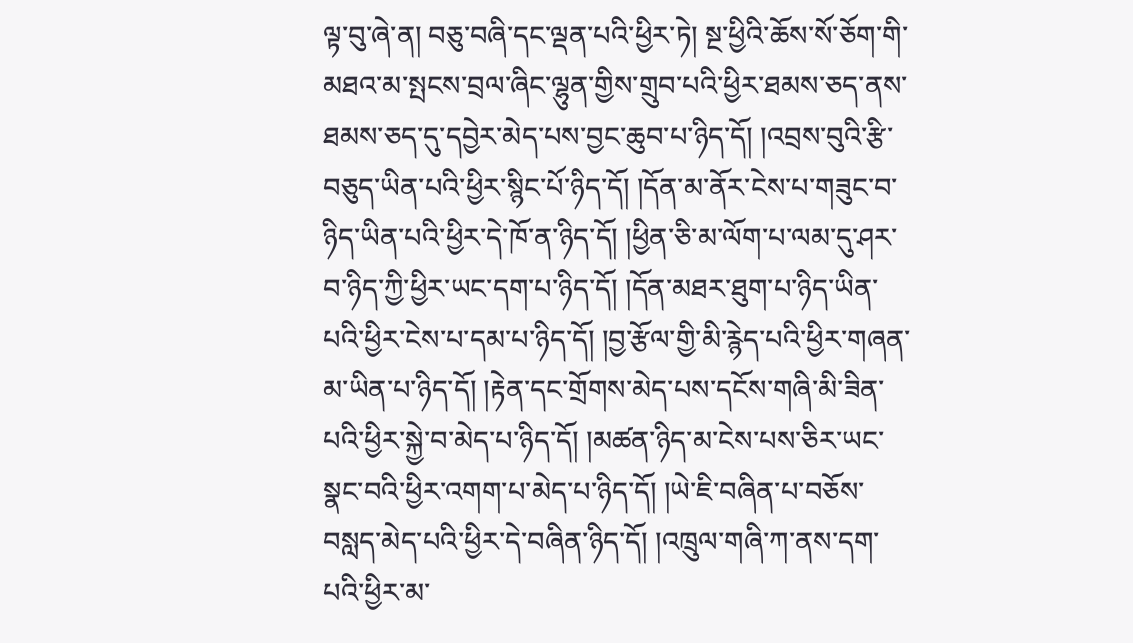ལྟ་བུ་ཞེ་ན། བཅུ་བཞི་དང་ལྡན་པའི་ཕྱིར་ཏེ། སྔ་ཕྱིའི་ཆོས་སོ་ཅོག་གི་མཐའ་མ་སྤངས་བྲལ་ཞིང་ལྷུན་གྱིས་གྲུབ་པའི་ཕྱིར་ཐམས་ཅད་ནས་ཐམས་ཅད་དུ་དབྱེར་མེད་པས་བྱང་ཆུབ་པ་ཉིད་དོ། །འབྲས་བུའི་རྩི་བཅུད་ཡིན་པའི་ཕྱིར་སྙིང་པོ་ཉིད་དོ། །དོན་མ་ནོར་ངེས་པ་གཟུང་བ་ཉིད་ཡིན་པའི་ཕྱིར་དེ་ཁོ་ན་ཉིད་དོ། །ཕྱིན་ཅི་མ་ལོག་པ་ལམ་དུ་ཤར་བ་ཉིད་ཀྱི་ཕྱིར་ཡང་དག་པ་ཉིད་དོ། །དོན་མཐར་ཐུག་པ་ཉིད་ཡིན་པའི་ཕྱིར་ངེས་པ་དམ་པ་ཉིད་དོ། །བྱ་རྩོལ་གྱི་མི་རྙེད་པའི་ཕྱིར་གཞན་མ་ཡིན་པ་ཉིད་དོ། །རྟེན་དང་གྲོགས་མེད་པས་དངོས་གཞི་མི་ཟིན་པའི་ཕྱིར་སྐྱེ་བ་མེད་པ་ཉིད་དོ། །མཚན་ཉིད་མ་ངེས་པས་ཅིར་ཡང་སྣང་བའི་ཕྱིར་འགག་པ་མེད་པ་ཉིད་དོ། །ཡེ་ཇི་བཞིན་པ་བཅོས་བསླད་མེད་པའི་ཕྱིར་དེ་བཞིན་ཉིད་དོ། །འཁྲུལ་གཞི་ཀ་ནས་དག་པའི་ཕྱིར་མ་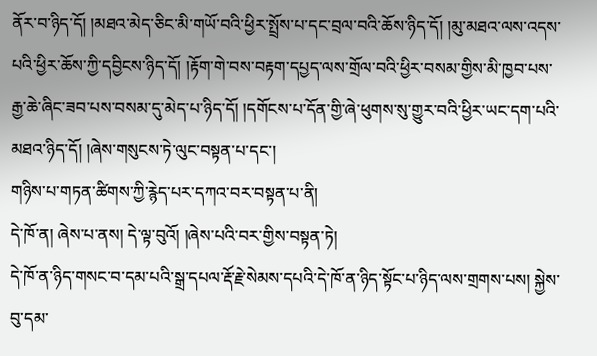ནོར་བ་ཉིད་དོ། །མཐའ་མེད་ཅིང་མི་གཡོ་བའི་ཕྱིར་སྤྲོས་པ་དང་བྲལ་བའི་ཆོས་ཉིད་དོ། །མུ་མཐའ་ལས་འདས་པའི་ཕྱིར་ཆོས་ཀྱི་དབྱིངས་ཉིད་དོ། །རྟོག་གེ་བས་བརྟག་དཔྱད་ལས་གྲོལ་བའི་ཕྱིར་བསམ་གྱིས་མི་ཁྱབ་པས་རྒྱ་ཆེ་ཞིང་ཟབ་པས་བསམ་དུ་མེད་པ་ཉིད་དོ། །དགོངས་པ་དོན་གྱི་ཞེ་ཕུགས་སུ་གྱུར་བའི་ཕྱིར་ཡང་དག་པའི་མཐའ་ཉིད་དོ། །ཞེས་གསུངས་ཏེ་ལུང་བསྟན་པ་དང་།
གཉིས་པ་གཏན་ཚིགས་ཀྱི་རྙེད་པར་དཀའ་བར་བསྟན་པ་ནི།
དེ་ཁོ་ན། ཞེས་པ་ནས། དེ་ལྟ་བུའོ། །ཞེས་པའི་བར་གྱིས་བསྟན་ཏེ།
དེ་ཁོ་ན་ཉིད་གསང་བ་དམ་པའི་སྒྲ་དཔལ་རྡོ་རྗེ་སེམས་དཔའི་དེ་ཁོ་ན་ཉིད་སྟོང་པ་ཉིད་ལས་གྲགས་པས། སྐྱེས་བུ་དམ་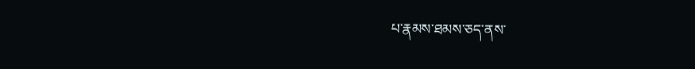པ་རྣམས་ཐམས་ཅད་ནས་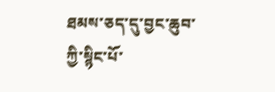ཐམས་ཅད་དུ་བྱང་ཆུབ་ཀྱི་སྙིང་པོ་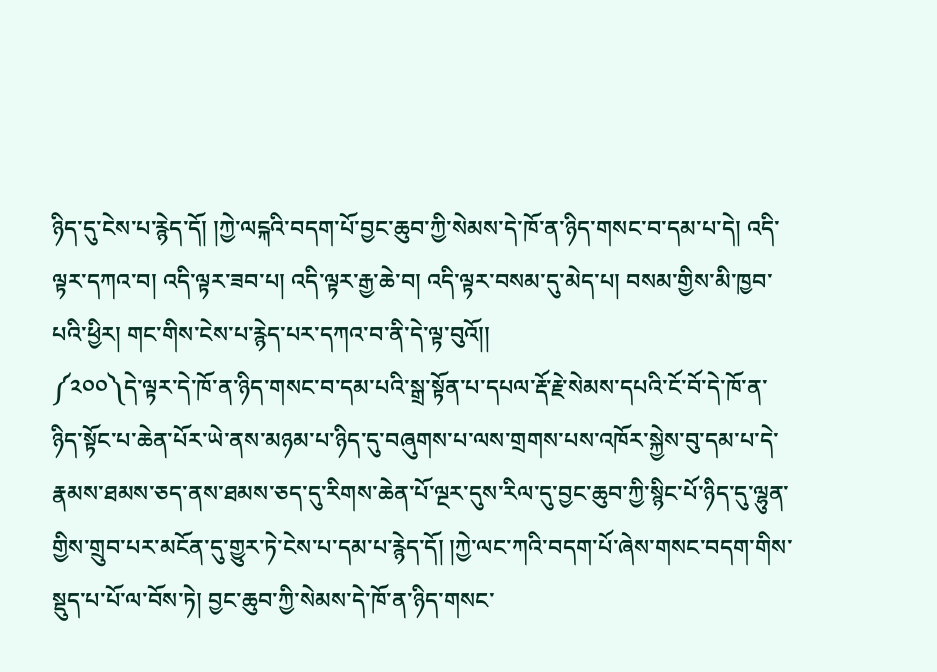ཉིད་དུ་ངེས་པ་རྙེད་དོ། །ཀྱེ་ལངྐའི་བདག་པོ་བྱང་ཆུབ་ཀྱི་སེམས་དེ་ཁོ་ན་ཉིད་གསང་བ་དམ་པ་དེ། འདི་ལྟར་དཀའ་བ། འདི་ལྟར་ཟབ་པ། འདི་ལྟར་རྒྱ་ཆེ་བ། འདི་ལྟར་བསམ་དུ་མེད་པ། བསམ་གྱིས་མི་ཁྱབ་པའི་ཕྱིར། གང་གིས་ངེས་པ་རྙེད་པར་དཀའ་བ་ནི་དེ་ལྟ་བུའོ།།
༼༢༠༠༽དེ་ལྟར་དེ་ཁོ་ན་ཉིད་གསང་བ་དམ་པའི་སྒྲ་སྟོན་པ་དཔལ་རྡོ་རྗེ་སེམས་དཔའི་ངོ་བོ་དེ་ཁོ་ན་ཉིད་སྟོང་པ་ཆེན་པོར་ཡེ་ནས་མཉམ་པ་ཉིད་དུ་བཞུགས་པ་ལས་གྲགས་པས་འཁོར་སྐྱེས་བུ་དམ་པ་དེ་རྣམས་ཐམས་ཅད་ནས་ཐམས་ཅད་དུ་རིགས་ཆེན་པོ་ལྔར་དུས་རིལ་དུ་བྱང་ཆུབ་ཀྱི་སྙིང་པོ་ཉིད་དུ་ལྷུན་གྱིས་གྲུབ་པར་མངོན་དུ་གྱུར་ཏེ་ངེས་པ་དམ་པ་རྙེད་དོ། །ཀྱེ་ལང་ཀའི་བདག་པོ་ཞེས་གསང་བདག་གིས་སྡུད་པ་པོ་ལ་བོས་ཏེ། བྱང་ཆུབ་ཀྱི་སེམས་དེ་ཁོ་ན་ཉིད་གསང་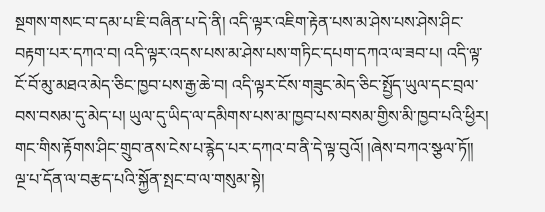སྔགས་གསང་བ་དམ་པ་ཇི་བཞིན་པ་དེ་ནི། འདི་ལྟར་འཇིག་རྟེན་པས་མ་ཤེས་པས་ཤེས་ཤིང་བརྟག་པར་དཀའ་བ། འདི་ལྟར་འདས་པས་མ་ཤེས་པས་གཏིང་དཔག་དཀའ་ལ་ཟབ་པ། འདི་ལྟ་ངོ་བོ་མུ་མཐའ་མེད་ཅིང་ཁྱབ་པས་རྒྱ་ཆེ་བ། འདི་ལྟར་ངོས་གཟུང་མེད་ཅིང་སྤྱོད་ཡུལ་དང་བྲལ་བས་བསམ་དུ་མེད་པ། ཡུལ་དུ་ཡིད་ལ་དམིགས་པས་མ་ཁྱབ་པས་བསམ་གྱིས་མི་ཁྱབ་པའི་ཕྱིར། གང་གིས་རྟོགས་ཤིང་གྲུབ་ནས་ངེས་པ་རྙེད་པར་དཀའ་བ་ནི་དེ་ལྟ་བུའོ། །ཞེས་བཀའ་སྩལ་ཏོ།།
ལྔ་པ་དོན་ལ་བརྩད་པའི་སྐྱོན་སྤང་བ་ལ་གསུམ་སྟེ།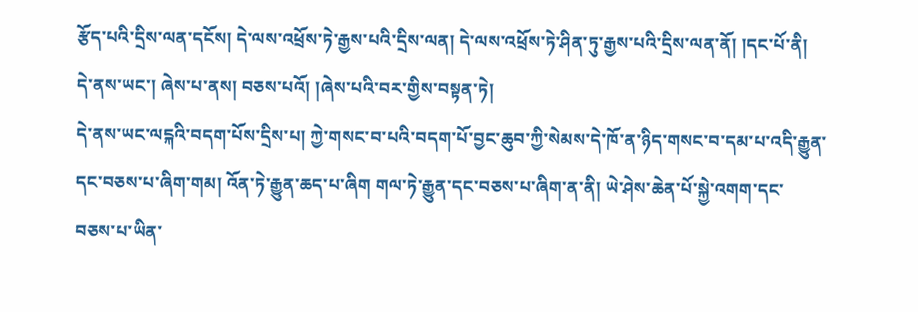རྩོད་པའི་དྲིས་ལན་དངོས། དེ་ལས་འཕྲོས་ཏེ་རྒྱས་པའི་དྲིས་ལན། དེ་ལས་འཕྲོས་ཏེ་ཤིན་ཏུ་རྒྱས་པའི་དྲིས་ལན་ནོ། །དང་པོ་ནི།
དེ་ནས་ཡང་། ཞེས་པ་ནས། བཅས་པའོ། །ཞེས་པའི་བར་གྱིས་བསྟན་ཏེ།
དེ་ནས་ཡང་ལངྐའི་བདག་པོས་དྲིས་པ། ཀྱེ་གསང་བ་པའི་བདག་པོ་བྱང་ཆུབ་ཀྱི་སེམས་དེ་ཁོ་ན་ཉིད་གསང་བ་དམ་པ་འདི་རྒྱུན་དང་བཅས་པ་ཞིག་གམ། འོན་ཏེ་རྒྱུན་ཆད་པ་ཞིག གལ་ཏེ་རྒྱུན་དང་བཅས་པ་ཞིག་ན་ནི། ཡེ་ཤེས་ཆེན་པོ་སྐྱེ་འགག་དང་བཅས་པ་ཡིན་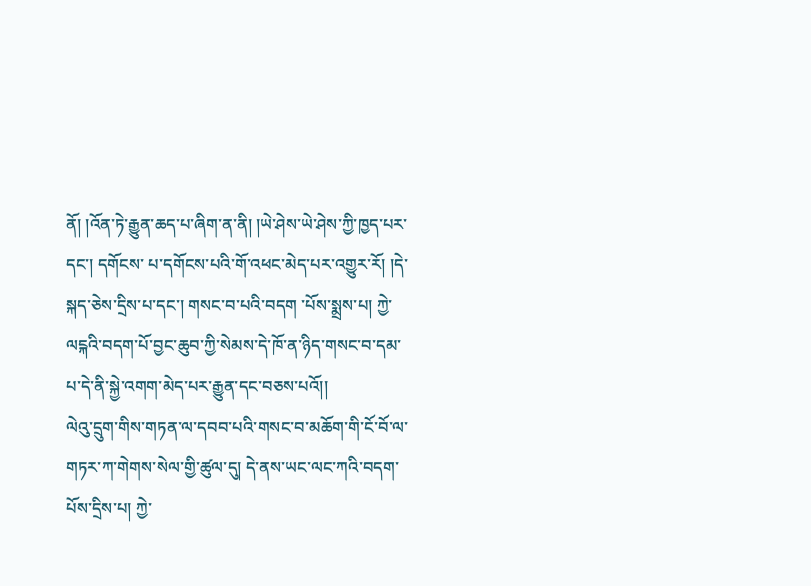ནོ། །འོན་ཏེ་རྒྱུན་ཆད་པ་ཞིག་ན་ནི། །ཡེ་ཤེས་ཡེ་ཤེས་ཀྱི་ཁྱད་པར་དང་། དགོངས་ པ་དགོངས་པའི་གོ་འཕང་མེད་པར་འགྱུར་རོ། །དེ་སྐད་ཅེས་དྲིས་པ་དང་། གསང་བ་པའི་བདག ་པོས་སྨྲས་པ། ཀྱེ་ལངྐའི་བདག་པོ་བྱང་ཆུབ་ཀྱི་སེམས་དེ་ཁོ་ན་ཉིད་གསང་བ་དམ་པ་དེ་ནི་སྐྱེ་འགག་མེད་པར་རྒྱུན་དང་བཅས་པའོ།།
ལེའུ་དྲུག་གིས་གཏན་ལ་དབབ་པའི་གསང་བ་མཆོག་གི་ངོ་བོ་ལ་གཏར་ཀ་གེགས་སེལ་གྱི་ཚུལ་དུ། དེ་ནས་ཡང་ལང་ཀའི་བདག་པོས་དྲིས་པ། ཀྱེ་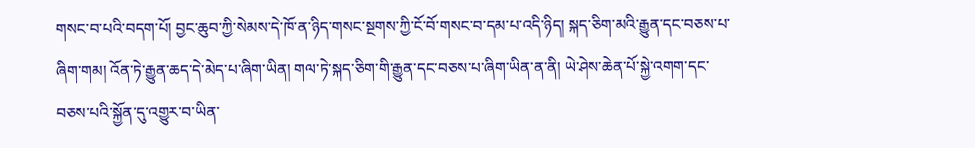གསང་བ་པའི་བདག་པོ། བྱང་ཆུབ་ཀྱི་སེམས་དེ་ཁོ་ན་ཉིད་གསང་སྔགས་ཀྱི་ངོ་བོ་གསང་བ་དམ་པ་འདི་ཉིད། སྐད་ཅིག་མའི་རྒྱུན་དང་བཅས་པ་ཞིག་གམ། འོན་ཏེ་རྒྱུན་ཆད་དེ་མེད་པ་ཞིག་ཡིན། གལ་ཏེ་སྐད་ཅིག་གི་རྒྱུན་དང་བཅས་པ་ཞིག་ཡིན་ན་ནི། ཡེ་ཤེས་ཆེན་པོ་སྐྱེ་འགག་དང་བཅས་པའི་སྐྱོན་དུ་འགྱུར་བ་ཡིན་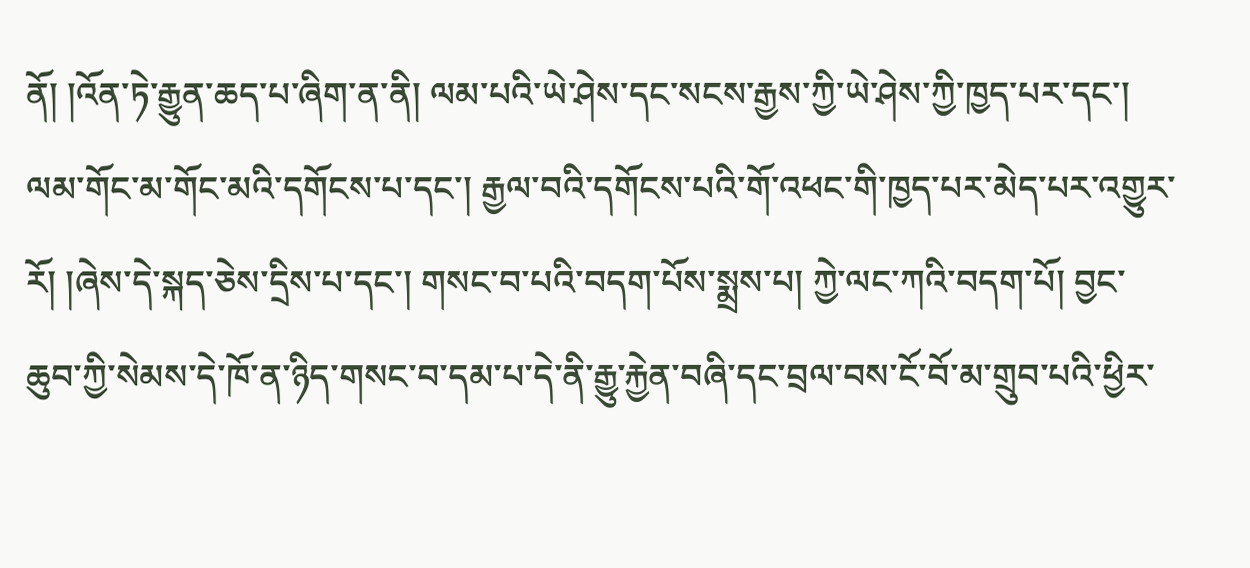ནོ། །འོན་ཏེ་རྒྱུན་ཆད་པ་ཞིག་ན་ནི། ལམ་པའི་ཡེ་ཤེས་དང་སངས་རྒྱས་ཀྱི་ཡེ་ཤེས་ཀྱི་ཁྱད་པར་དང་། ལམ་གོང་མ་གོང་མའི་དགོངས་པ་དང་། རྒྱལ་བའི་དགོངས་པའི་གོ་འཕང་གི་ཁྱད་པར་མེད་པར་འགྱུར་རོ། །ཞེས་དེ་སྐད་ཅེས་དྲིས་པ་དང་། གསང་བ་པའི་བདག་པོས་སྨྲས་པ། ཀྱེ་ལང་ཀའི་བདག་པོ། བྱང་ཆུབ་ཀྱི་སེམས་དེ་ཁོ་ན་ཉིད་གསང་བ་དམ་པ་དེ་ནི་རྒྱུ་རྐྱེན་བཞི་དང་བྲལ་བས་ངོ་བོ་མ་གྲུབ་པའི་ཕྱིར་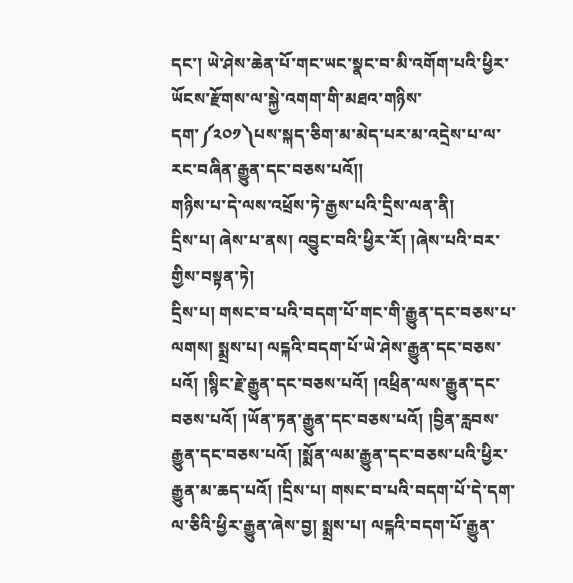དང་། ཡེ་ཤེས་ཆེན་པོ་གང་ཡང་སྣང་བ་མི་འགོག་པའི་ཕྱིར་ཡོངས་རྫོགས་ལ་སྐྱེ་འགག་གི་མཐའ་གཉིས་དག་༼༢༠༡༽པས་སྐད་ཅིག་མ་མེད་པར་མ་འདྲེས་པ་ལ་རང་བཞིན་རྒྱུན་དང་བཅས་པའོ།།
གཉིས་པ་དེ་ལས་འཕྲོས་ཏེ་རྒྱས་པའི་དྲིས་ལན་ནི།
དྲིས་པ། ཞེས་པ་ནས། འབྱུང་བའི་ཕྱིར་རོ། །ཞེས་པའི་བར་གྱིས་བསྟན་ཏེ།
དྲིས་པ། གསང་བ་པའི་བདག་པོ་གང་གི་རྒྱུན་དང་བཅས་པ་ལགས། སྨྲས་པ། ལངྐའི་བདག་པོ་ཡེ་ཤེས་རྒྱུན་དང་བཅས་པའོ། །སྙིང་རྗེ་རྒྱུན་དང་བཅས་པའོ། །འཕྲིན་ལས་རྒྱུན་དང་བཅས་པའོ། །ཡོན་ཏན་རྒྱུན་དང་བཅས་པའོ། །བྱིན་རླབས་རྒྱུན་དང་བཅས་པའོ། །སྨོན་ལམ་རྒྱུན་དང་བཅས་པའི་ཕྱིར་རྒྱུན་མ་ཆད་པའོ། །དྲིས་པ། གསང་བ་པའི་བདག་པོ་དེ་དག་ལ་ཅིའི་ཕྱིར་རྒྱུན་ཞེས་བྱ། སྨྲས་པ། ལངྐའི་བདག་པོ་རྒྱུན་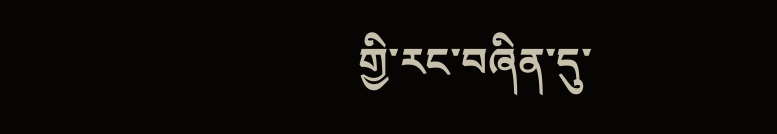གྱི་རང་བཞིན་དུ་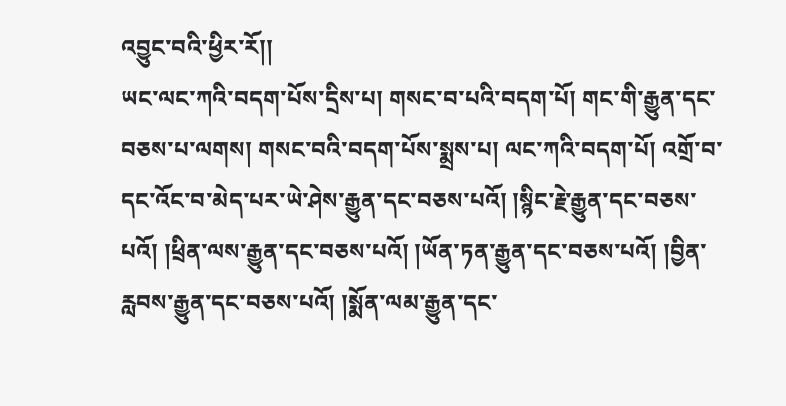འབྱུང་བའི་ཕྱིར་རོ།།
ཡང་ལང་ཀའི་བདག་པོས་དྲིས་པ། གསང་བ་པའི་བདག་པོ། གང་གི་རྒྱུན་དང་བཅས་པ་ལགས། གསང་བའི་བདག་པོས་སྨྲས་པ། ལང་ཀའི་བདག་པོ། འགྲོ་བ་དང་འོང་བ་མེད་པར་ཡེ་ཤེས་རྒྱུན་དང་བཅས་པའོ། །སྙིང་རྗེ་རྒྱུན་དང་བཅས་པའོ། །ཕྲིན་ལས་རྒྱུན་དང་བཅས་པའོ། །ཡོན་ཏན་རྒྱུན་དང་བཅས་པའོ། །བྱིན་རླབས་རྒྱུན་དང་བཅས་པའོ། །སྨོན་ལམ་རྒྱུན་དང་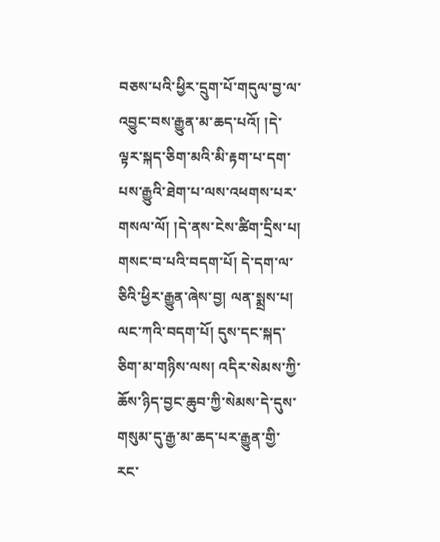བཅས་པའི་ཕྱིར་དྲུག་པོ་གདུལ་བྱ་ལ་འབྱུང་བས་རྒྱུན་མ་ཆད་པའོ། །དེ་ལྟར་སྐད་ཅིག་མའི་མི་རྟག་པ་དག་པས་རྒྱུའི་ཐེག་པ་ལས་འཕགས་པར་གསལ་ལོ། །དེ་ནས་ངེས་ཚིག་དྲིས་པ། གསང་བ་པའི་བདག་པོ། དེ་དག་ལ་ཅིའི་ཕྱིར་རྒྱུན་ཞེས་བྱ། ལན་སྨྲས་པ། ལང་ཀའི་བདག་པོ། དུས་དང་སྐད་ཅིག་མ་གཉིས་ལས། འདིར་སེམས་ཀྱི་ཆོས་ཉིད་བྱང་ཆུབ་ཀྱི་སེམས་དེ་དུས་གསུམ་དུ་རྒྱ་མ་ཆད་པར་རྒྱུན་གྱི་རང་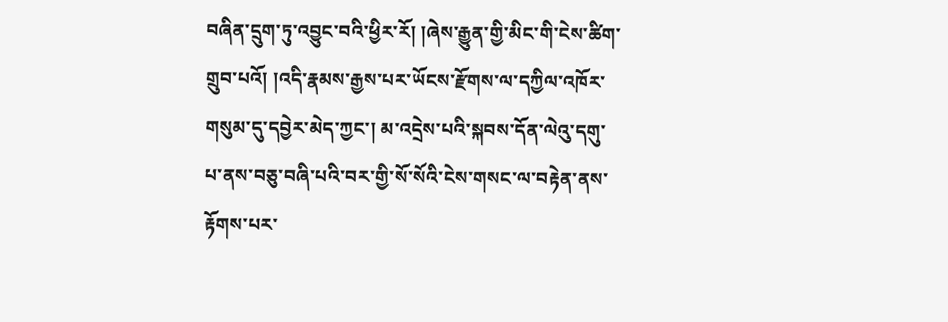བཞིན་དྲུག་ཏུ་འབྱུང་བའི་ཕྱིར་རོ། །ཞེས་རྒྱུན་གྱི་མིང་གི་ངེས་ཚིག་གྲུབ་པའོ། །འདི་རྣམས་རྒྱས་པར་ཡོངས་རྫོགས་ལ་དཀྱིལ་འཁོར་གསུམ་དུ་དབྱེར་མེད་ཀྱང་། མ་འདྲེས་པའི་སྐབས་དོན་ལེའུ་དགུ་པ་ནས་བཅུ་བཞི་པའི་བར་གྱི་སོ་སོའི་ངེས་གསང་ལ་བརྟེན་ནས་རྟོགས་པར་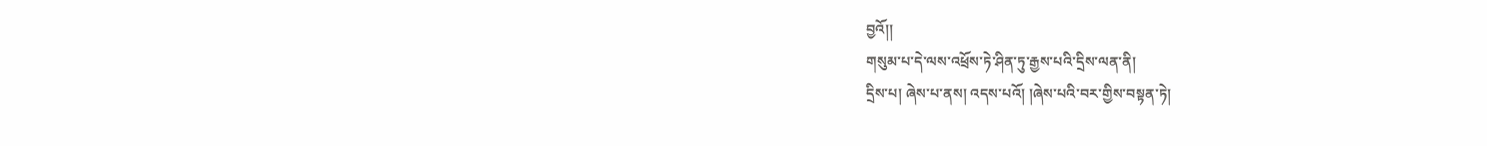བྱའོ།།
གསུམ་པ་དེ་ལས་འཕྲོས་ཏེ་ཤིན་ཏུ་རྒྱས་པའི་དྲིས་ལན་ནི།
དྲིས་པ། ཞེས་པ་ནས། འདས་པའོ། །ཞེས་པའི་བར་གྱིས་བསྟན་ཏེ།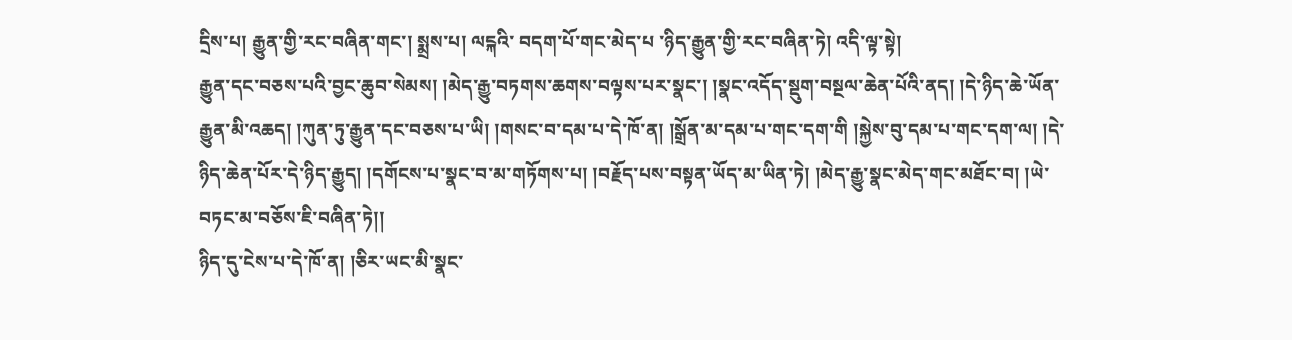དྲིས་པ། རྒྱུན་གྱི་རང་བཞིན་གང་། སྨྲས་པ། ལངྐའི་ བདག་པོ་གང་མེད་པ ་ཉིད་རྒྱུན་གྱི་རང་བཞིན་ཏེ། འདི་ལྟ་སྟེ།
རྒྱུན་དང་བཅས་པའི་བྱང་ཆུབ་སེམས། །མེད་རྒྱུ་བཏགས་ཆགས་བལྟས་པར་སྣང་། །སྣང་འདོད་སྡུག་བསྔལ་ཆེན་པོའི་ནད། །དེ་ཉིད་ཆེ་ཡོན་རྒྱུན་མི་འཆད། །ཀུན་ཏུ་རྒྱུན་དང་བཅས་པ་ཡི། །གསང་བ་དམ་པ་དེ་ཁོ་ན། །སྒྲོན་མ་དམ་པ་གང་དག་གི །སྐྱེས་བུ་དམ་པ་གང་དག་ལ། །དེ་ཉིད་ཆེན་པོར་དེ་ཉིད་རྒྱུད། །དགོངས་པ་སྣང་བ་མ་གཏོགས་པ། །བརྗོད་པས་བསྟན་ཡོད་མ་ཡིན་ཏེ། །མེད་རྒྱུ་སྣང་མེད་གང་མཐོང་བ། །ཡེ་བཏང་མ་བཅོས་ཇི་བཞིན་ཏེ།།
ཉིད་དུ་ངེས་པ་དེ་ཁོ་ན། །ཅིར་ཡང་མི་སྣང་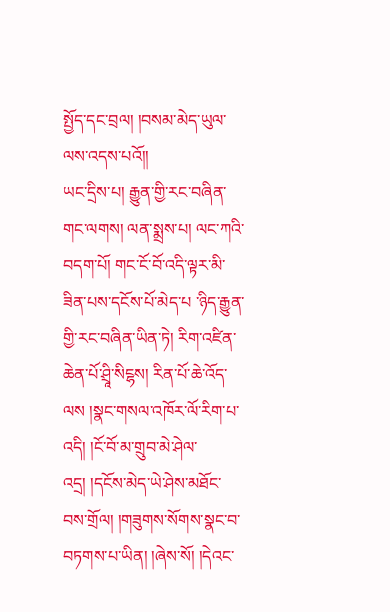སྤྱོད་དང་བྲལ། །བསམ་མེད་ཡུལ་ལས་འདས་པའོ།།
ཡང་དྲིས་པ། རྒྱུན་གྱི་རང་བཞིན་གང་ལགས། ལན་སྨྲས་པ། ལང་ཀའི་ བདག་པོ། གང་ངོ་བོ་འདི་ལྟར་མི་ཟིན་པས་དངོས་པོ་མེད་པ ་ཉིད་རྒྱུན་གྱི་རང་བཞིན་ཡིན་ཏེ། རིག་འཛིན་ཆེན་པོ་ཤྲཱི་སིངྷས། རིན་པོ་ཆེ་འོད་ལས །སྣང་གསལ་འཁོར་ལོ་རིག་པ་འདི། །ངོ་བོ་མ་གྲུབ་མེ་ཤེལ་འདྲ། །དངོས་མེད་ཡེ་ཤེས་མཐོང་བས་གྲོལ། །གཟུགས་སོགས་སྣང་བ་བཏགས་པ་ཡིན། །ཞེས་སོ། །དེའང་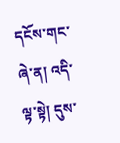དངོས་གང་ཞེ་ན། འདི་ལྟ་སྟེ། དུས་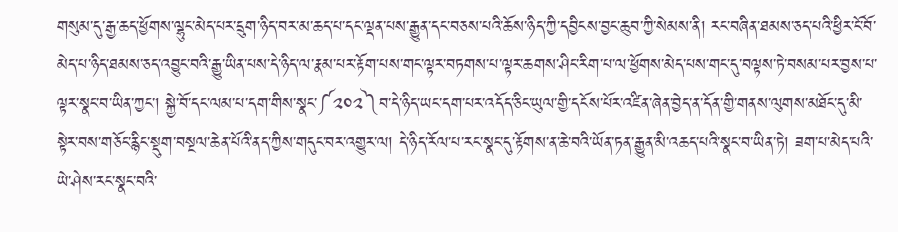གསུམ་དུ་རྒྱ་ཆད་ཕྱོགས་ལྷུང་མེད་པར་དྲུག་ཉིད་བར་མ་ཆད་པ་དང་ལྡན་པས་རྒྱུན་དང་བཅས་པའི་ཆོས་ཉིད་ཀྱི་དབྱིངས་བྱང་ཆུབ་ཀྱི་སེམས་ནི། རང་བཞིན་ཐམས་ཅད་པའི་ཕྱིར་ངོ་བོ་མེད་པ་ཉིད་ཐམས་ཅད་འབྱུང་བའི་རྒྱུ་ཡིན་པས་དེ་ཉིད་ལ་རྣམ་པར་རྟོག་པས་གང་ལྟར་བཏགས་པ་ལྟར་ཆགས་ཤིང་རིག་པ་ལ་ཕྱོགས་མེད་པས་གང་དུ་བལྟས་ཏེ་བསམ་པར་བྱས་པ་ལྟར་སྣང་བ་ཡིན་ཀྱང་། སྐྱེ་བོ་དང་ལམ་པ་དག་གིས་སྣང་༼༢༠༢༽བ་དེ་ཉིད་ཡང་དག་པར་འདོད་ཅིང་ཡུལ་གྱི་དངོས་པོར་འཛིན་ཞེན་བྱེད་ན་དོན་གྱི་གནས་ལུགས་མཐོང་དུ་མི་སྟེར་བས་གཅོང་རྙིང་སྡུག་བསྔལ་ཆེན་པོའི་ནད་ཀྱིས་གདུང་བར་འགྱུར་ལ། དེ་ཉིད་རོལ་པ་རང་སྣང་དུ་རྟོགས་ན་ཆེ་བའི་ཡོན་ཏན་རྒྱུན་མི་འཆད་པའི་སྣང་བ་ཡིན་ཏེ། ཟག་པ་མེད་པའི་ཡེ་ཤེས་རང་སྣང་བའི་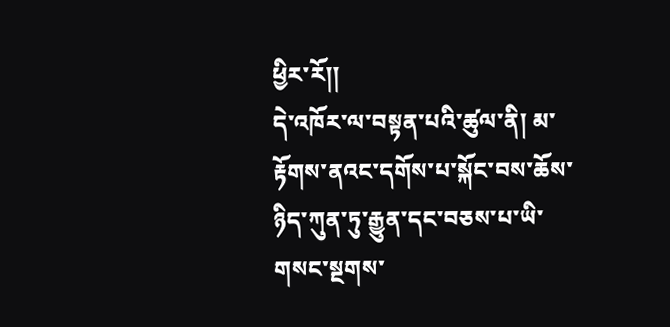ཕྱིར་རོ།།
དེ་འཁོར་ལ་བསྟན་པའི་ཚུལ་ནི། མ་རྟོགས་ནའང་དགོས་པ་སྐོང་བས་ཆོས་ཉིད་ཀུན་ཏུ་རྒྱུན་དང་བཅས་པ་ཡི་གསང་སྔགས་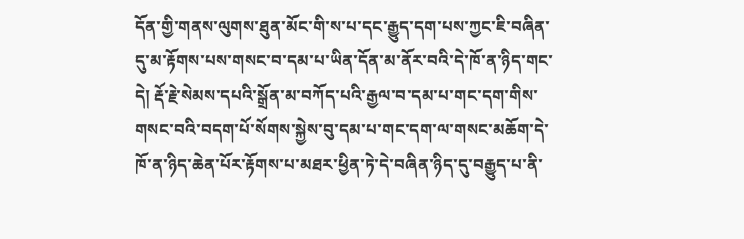དོན་གྱི་གནས་ལུགས་ཐུན་མོང་གི་ས་པ་དང་རྒྱུད་དག་པས་ཀྱང་ཇི་བཞིན་དུ་མ་རྟོགས་པས་གསང་བ་དམ་པ་ཡིན་དོན་མ་ནོར་བའི་དེ་ཁོ་ན་ཉིད་གང་དེ། རྡོ་རྗེ་སེམས་དཔའི་སྒྲོན་མ་བཀོད་པའི་རྒྱལ་བ་དམ་པ་གང་དག་གིས་གསང་བའི་བདག་པོ་སོགས་སྐྱེས་བུ་དམ་པ་གང་དག་ལ་གསང་མཆོག་དེ་ཁོ་ན་ཉིད་ཆེན་པོར་རྟོགས་པ་མཐར་ཕྱིན་ཏེ་དེ་བཞིན་ཉིད་དུ་བརྒྱུད་པ་ནི་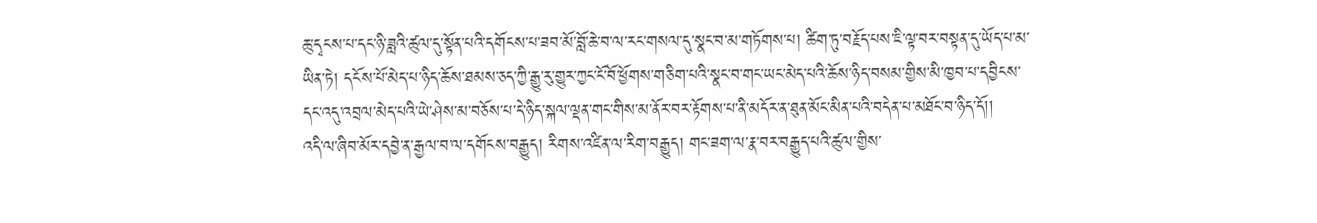ཆུ་དྭངས་པ་དང་ཉི་ཟླའི་ཚུལ་དུ་སྟོན་པའི་དགོངས་པ་ཟབ་མོ་བློ་ཆེ་བ་ལ་རང་གསལ་དུ་སྣང་བ་མ་གཏོགས་པ། ཚིག་ཏུ་བརྗོད་པས་ཇི་ལྟ་བར་བསྟན་དུ་ཡོད་པ་མ་ཡིན་ཏེ། དངོས་པོ་མེད་པ་ཉིད་ཆོས་ཐམས་ཅད་ཀྱི་རྒྱུ་རུ་གྱུར་ཀྱང་ངོ་བོ་ཕྱོགས་གཅིག་པའི་སྣང་བ་གང་ཡང་མེད་པའི་ཆོས་ཉིད་བསམ་གྱིས་མི་ཁྱབ་པ་དབྱིངས་དང་འདུ་འབྲལ་མེད་པའི་ཡེ་ཤེས་མ་བཅོས་པ་དེ་ཉིད་སྐལ་ལྡན་གང་གིས་མ་ནོར་བར་རྟོགས་པ་ནི་མདོར་ན་ཐུན་མོང་མིན་པའི་བདེན་པ་མཐོང་བ་ཉིད་དོ།།
འདི་ལ་ཞིབ་མོར་དབྱེ་ན་རྒྱལ་བ་ལ་དགོངས་བརྒྱུད། རིགས་འཛིན་ལ་རིག་བརྒྱུད། གང་ཟག་ལ་རྣ་བར་བརྒྱུད་པའི་ཚུལ་གྱིས་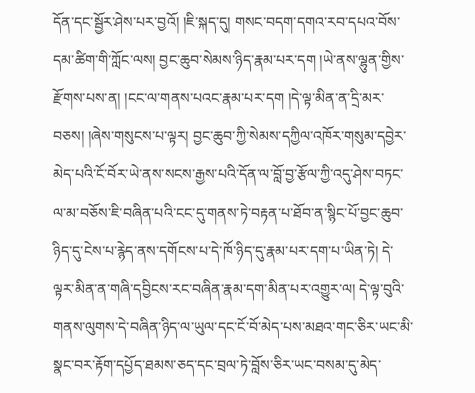དོན་དང་སྦྱོར་ཤེས་པར་བྱའོ། །ཇི་སྐད་དུ། གསང་བདག་དགའ་རབ་དཔའ་བོས་དམ་ཚིག་གི་ཀློང་ལས། བྱང་ཆུབ་སེམས་ཉིད་རྣམ་པར་དག །ཡེ་ནས་ལྷུན་གྱིས་རྫོགས་པས་ན། །ངང་ལ་གནས་པའང་རྣམ་པར་དག །དེ་ལྟ་མིན་ན་དྲི་མར་བཅས། །ཞེས་གསུངས་པ་ལྟར། བྱང་ཆུབ་ཀྱི་སེམས་དཀྱིལ་འཁོར་གསུམ་དབྱེར་མེད་པའི་ངོ་བོར་ཡེ་ནས་སངས་རྒྱས་པའི་དོན་ལ་བློ་བྱ་རྩོལ་ཀྱི་འདུ་ཤེས་བཏང་ལ་མ་བཅོས་ཇི་བཞིན་པའི་ངང་དུ་གནས་ཏེ་བརྟན་པ་ཐོབ་ན་སྙིང་པོ་བྱང་ཆུབ་ཉིད་དུ་ངེས་པ་རྙེད་ནས་དགོངས་པ་དེ་ཁོ་ཉིད་དུ་རྣམ་པར་དག་པ་ཡིན་ཏེ། དེ་ལྟར་མིན་ན་གཞི་དབྱིངས་རང་བཞིན་རྣམ་དག་མིན་པར་འགྱུར་ལ། དེ་ལྟ་བུའི་གནས་ལུགས་དེ་བཞིན་ཉིད་ལ་ཡུལ་དང་ངོ་བོ་མེད་པས་མཐའ་གང་ཅིར་ཡང་མི་སྣང་བར་རྟོག་དཔྱོད་ཐམས་ཅད་དང་བྲལ་ཏེ་བློས་ཅིར་ཡང་བསམ་དུ་མེད་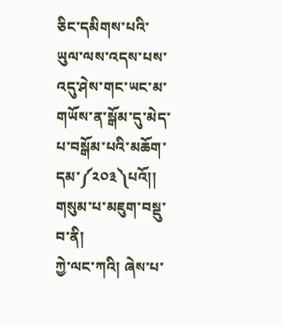ཅིང་དམིགས་པའི་ཡུལ་ལས་འདས་པས་འདུ་ཤེས་གང་ཡང་མ་གཡོས་ན་སྒོམ་དུ་མེད་པ་བསྒོམ་པའི་མཆོག་དམ་༼༢༠༣༽པའོ།།
གསུམ་པ་མཇུག་བསྡུ་བ་ནི།
ཀྱེ་ལང་ཀའི། ཞེས་པ་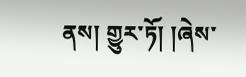ནས། གྱུར་ཏོ། །ཞེས་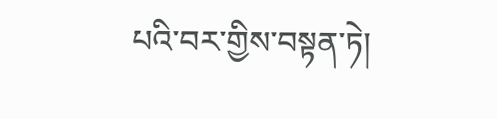པའི་བར་གྱིས་བསྟན་ཏེ།